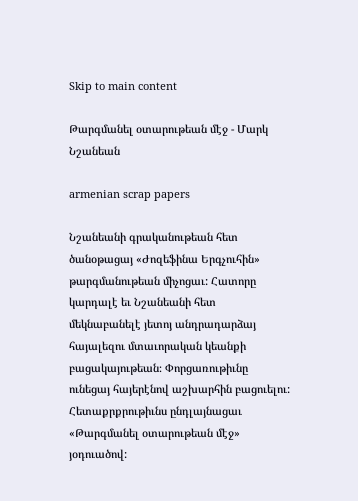Skip to main content

Թարգմանել օտարութեան մէջ - Մարկ Նշանեան

armenian scrap papers

Նշանեանի գրականութեան հետ ծանօթացայ «Ժոզեֆինա Երգչուհին» թարգմանութեան միչոցաւ: Հատորը կարդալէ եւ Նշանեանի հետ մեկնաբանելէ յետոյ անդրադարձայ հայալեզու մտաւորական կեանքի բացակայութեան։ Փորցառութիւնը ունեցայ հայերէնով աշխարհին բացուելու: Հետաքրքրութիւնս ընդլայնացաւ «Թարգմանել օտարութեան մէջ» յօդուածով: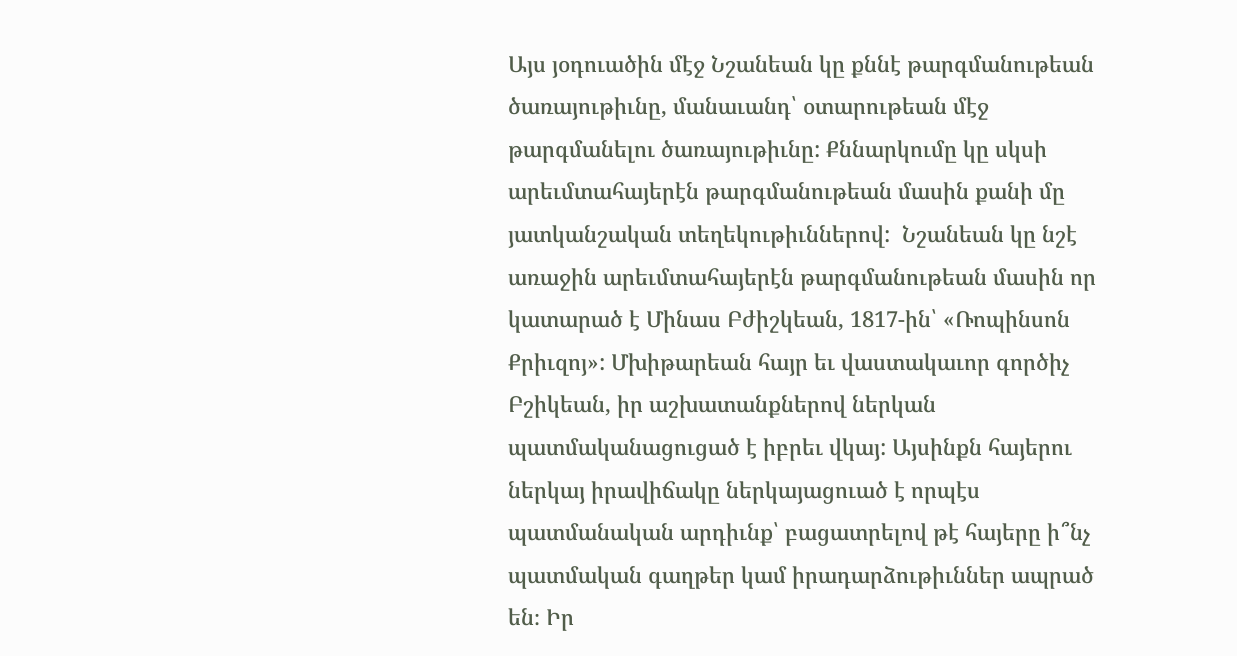Այս յօդուածին մէջ Նշանեան կը քննէ թարգմանութեան ծառայութիւնը, մանաւանդ՝ օտարութեան մէջ թարգմանելու ծառայութիւնը: Քննարկումը կը սկսի արեւմտահայերէն թարգմանութեան մասին քանի մը յատկանշական տեղեկութիւններով:  Նշանեան կը նշէ առաջին արեւմտահայերէն թարգմանութեան մասին որ կատարած է Մինաս Բժիշկեան, 1817-ին՝ «Ռոպինսոն Քրիւզոյ»: Մխիթարեան հայր եւ վաստակաւոր գործիչ Բշիկեան, իր աշխատանքներով ներկան պատմականացուցած է իբրեւ վկայ: Այսինքն հայերու ներկայ իրավիճակը ներկայացուած է որպէս պատմանական արդիւնք՝ բացատրելով թէ հայերը ի՞նչ պատմական գաղթեր կամ իրադարձութիւններ ապրած են։ Իր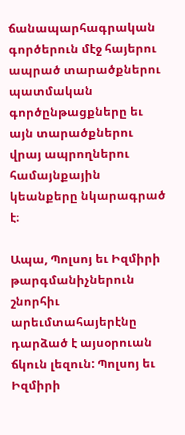ճանապարհագրական գործերուն մէջ հայերու ապրած տարածքներու պատմական գործընթացքները եւ այն տարածքներու վրայ ապրողներու համայնքային կեանքերը նկարագրած է։

Ապա, Պոլսոյ եւ Իզմիրի թարգմանիչներուն շնորհիւ արեւմտահայերէնը դարձած է այսօրուան ճկուն լեզուն: Պոլսոյ եւ Իզմիրի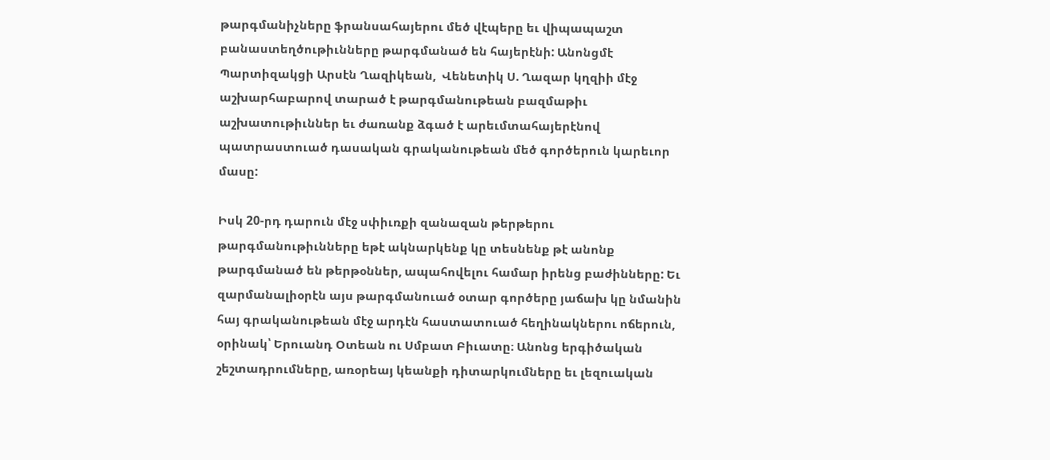թարգմանիչները ֆրանսահայերու մեծ վէպերը եւ վիպապաշտ բանաստեղծութիւնները թարգմանած են հայերէնի: Անոնցմէ Պարտիզակցի Արսէն Ղազիկեան,  Վենետիկ Ս. Ղազար կղզիի մէջ աշխարհաբարով տարած է թարգմանութեան բազմաթիւ աշխատութիւններ եւ ժառանք ձգած է արեւմտահայերէնով պատրաստուած դասական գրականութեան մեծ գործերուն կարեւոր մասը:

Իսկ 20-րդ դարուն մէջ սփիւռքի զանազան թերթերու թարգմանութիւնները եթէ ակնարկենք կը տեսնենք թէ անոնք թարգմանած են թերթօններ, ապահովելու համար իրենց բաժինները: Եւ զարմանալիօրէն այս թարգմանուած օտար գործերը յաճախ կը նմանին հայ գրականութեան մէջ արդէն հաստատուած հեղինակներու ոճերուն, օրինակ՝ Երուանդ Օտեան ու Սմբատ Բիւատը։ Անոնց երգիծական շեշտադրումները, առօրեայ կեանքի դիտարկումները եւ լեզուական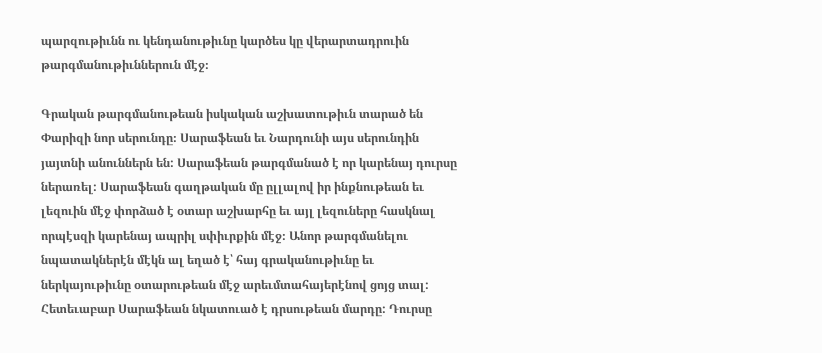պարզութիւնն ու կենդանութիւնը կարծես կը վերարտադրուին թարգմանութիւններուն մէջ։

Գրական թարգմանութեան իսկական աշխատութիւն տարած են Փարիզի նոր սերունդը։ Սարաֆեան եւ Նարդունի այս սերունդին յայտնի անուններն են: Սարաֆեան թարգմանած է որ կարենայ դուրսը ներառել: Սարաֆեան գաղթական մը ըլլալով իր ինքնութեան եւ լեզուին մէջ փորձած է օտար աշխարհը եւ այլ լեզուները հասկնալ որպէսզի կարենայ ապրիլ սփիւրքին մէջ։ Անոր թարգմանելու նպատակներէն մէկն ալ եղած է՝ հայ գրականութիւնը եւ ներկայութիւնը օտարութեան մէջ արեւմտահայերէնով ցոյց տալ: Հետեւաբար Սարաֆեան նկատուած է դրսութեան մարդը: Դուրսը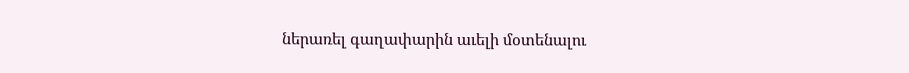ներառել գաղափարին աւելի մօտենալու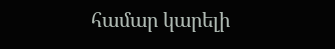համար կարելի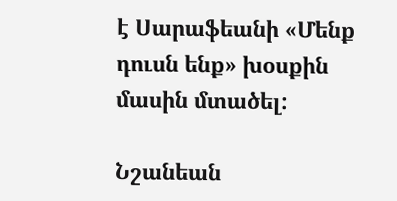է Սարաֆեանի «Մենք դուսն ենք» խօսքին մասին մտածել:

Նշանեան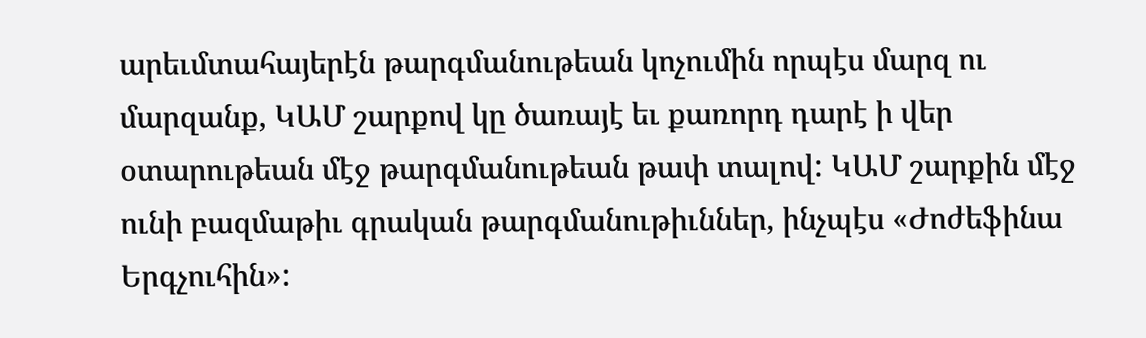արեւմտահայերէն թարգմանութեան կոչումին որպէս մարզ ու մարզանք, ԿԱՄ շարքով կը ծառայէ եւ քառորդ դարէ ի վեր օտարութեան մէջ թարգմանութեան թափ տալով: ԿԱՄ շարքին մէջ ունի բազմաթիւ գրական թարգմանութիւններ, ինչպէս «Ժոժեֆինա Երգչուհին»: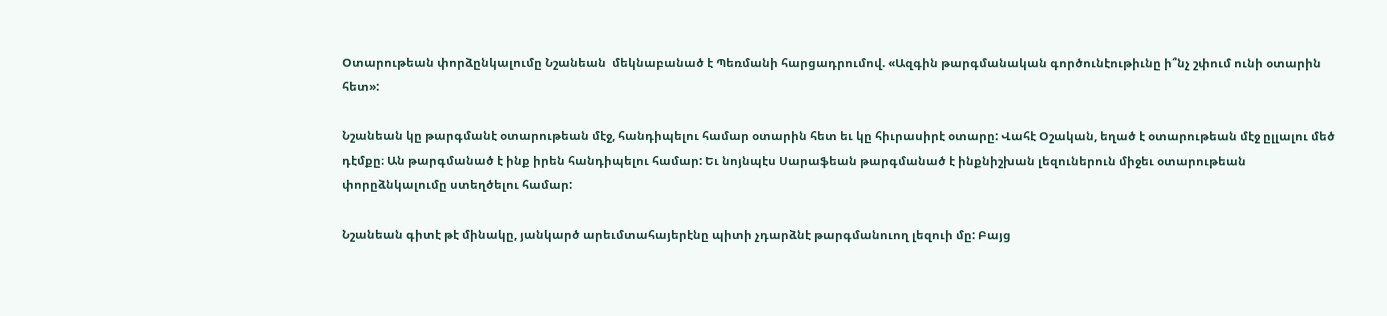Օտարութեան փորձընկալումը Նշանեան  մեկնաբանած է Պեռմանի հարցադրումով. «Ազգին թարգմանական գործունէութիւնը ի՞նչ շփում ունի օտարին հետ»:

Նշանեան կը թարգմանէ օտարութեան մէջ, հանդիպելու համար օտարին հետ եւ կը հիւրասիրէ օտարը: Վահէ Օշական, եղած է օտարութեան մէջ ըլլալու մեծ դէմքը։ Ան թարգմանած է ինք իրեն հանդիպելու համար: Եւ նոյնպէս Սարաֆեան թարգմանած է ինքնիշխան լեզուներուն միջեւ օտարութեան փորըձնկալումը ստեղծելու համար:

Նշանեան գիտէ թէ մինակը, յանկարծ արեւմտահայերէնը պիտի չդարձնէ թարգմանուող լեզուի մը: Բայց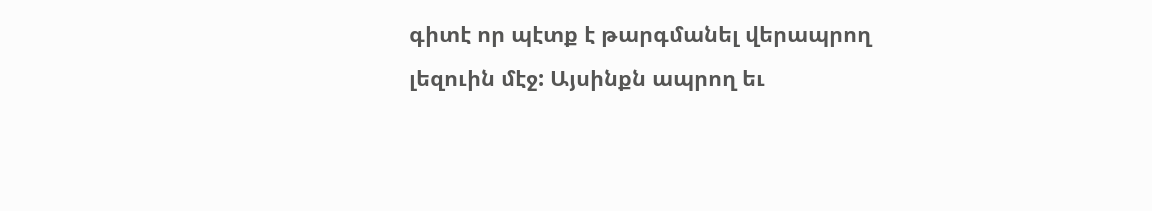գիտէ որ պէտք է թարգմանել վերապրող լեզուին մէջ: Այսինքն ապրող եւ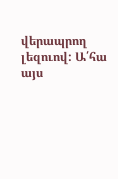վերապրող լեզուով: Ա՛հա այս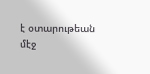է օտարութեան մէջ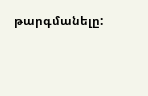թարգմանելը: